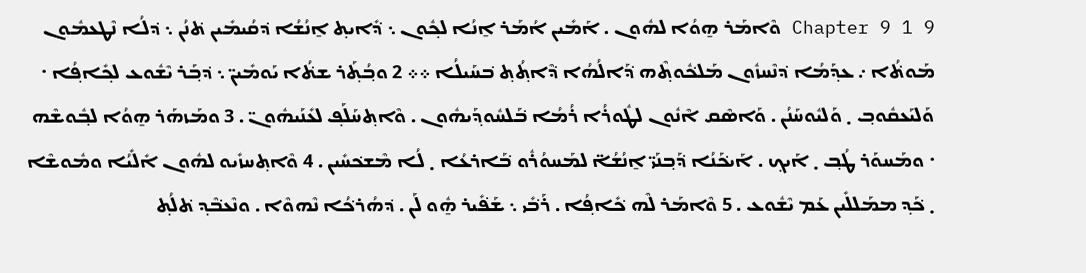9 Chapter 9 1 ܘܶܐܡܰܪ ܗ̱ܘܳܐ ܠܗܽܘܢ . ܐܰܡܺܝܢ ܐܳܡܰܪ ܐ̱ܢܳܐ ܠܟ݂ܽܘܢ ܆ ܕ݁ܺܐܝܬ݂ ܐ̱ܢܳܫܳܐ ܕ݁ܩܳܝܡܺܝܢ ܬ݁ܢܳܢ ܆ ܕ݁ܠܳܐ ܢܶܛܥܡܽܘܢ ܡܰܘܬ݁ܳܐ ܇ ܥܕ݂ܰܡܳܐ ܕ݁ܢܶܚܙܽܘܢ ܡܰܠܟ݁ܽܘܬ݂ܶܗ ܕ݁ܰܐܠܳܗܳܐ ܕ݁ܶܐܬ݂ܳܬ݂ ܒ݁ܚܰܝܠܳܐ ܀܀ 2 ܘܒ݂ܳܬ݂ܰܪ ܫܬ݁ܳܐ ܝܰܘܡܺܝܢ̈ ܆ ܕ݁ܒ݂ܰܪ ܝܶܫܽܘܥ ܠܟ݂ܺܐܦ݂ܳܐ ܁ ܘܰܠܝܰܥܩܽܘܒ݂ ܂ ܘܰܠܝܽܘܚܰܢܳܢ . ܘܰܐܣܶܩ ܐܶܢܽܘܢ ܠܛܽܘܪܳܐ ܪܳܡܳܐ ܒ݁ܰܠܚܽܘܕ݂ܰܝܗܽܘܢ . ܘܶܐܬ݂ܚܰܠܰܦ݂ ܠܥܺܢܰܝܗܽܘܢ̈ . 3 ܘܡܰܙܗܰܪ ܗ̱ܘܳܐ ܠܒ݂ܽܘܫܶܗ ܁ ܘܡܰܚܘܰܪ ܛܳܒ݂ ܂ ܐܰܝܟ݂ . ܐܰܝܟ݁ܰܢܳܐ ܕ݁ܰܒ݂ܢܰܝ̈ ܐ̱ܢܳܫܳܐ̈ ܠܡܰܚܘܳܪܽܘ ܒ݁ܰܐܪܥܳܐ ܂ ܠܳܐ ܡܶܫܟ݁ܚܺܝܢ . 4 ܘܶܐܬ݂ܚܙܺܝܘ ܠܗܽܘܢ ܐܺܠܺܝܳܐ ܘܡܽܘܫܶܐ ܂ ܟ݁ܰܕ݂ ܡܡܰܠܠܺܝܢ ܥܰܡ ܝܶܫܽܘܥ . 5 ܘܶܐܡܰܪ ܠܶܗ ܟ݁ܺܐܦ݂ܳܐ . ܪܰܒ݁ܺܝ ܆ ܫܰܦ݁ܺܝܪ ܗ̱ܽܘ ܠܰܢ . ܕ݁ܗܳܪܟ݁ܳܐ ܢܶܗܘܶܐ . ܘܢܶܥܒ݁ܶܕ݂ ܬ݁ܠܳܬ݂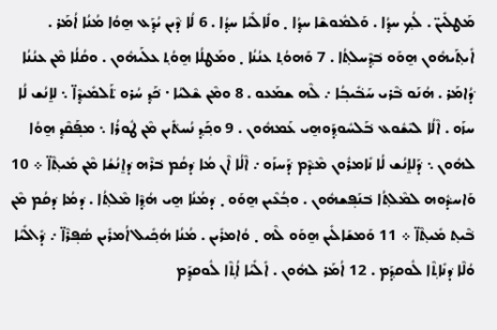ܡܰܛܠܺܝܢ̈ . ܠܳܟ݂ ܚܕ݂ܳܐ . ܘܰܠܡܽܘܫܶܐ ܚܕ݂ܳܐ ܂ ܘܠܺܐܠܺܝܳܐ ܚܕ݂ܳܐ . 6 ܠܳܐ ܕ݁ܶܝܢ ܝܳܕ݂ܰܥ ܗ̱ܘܳܐ ܡܳܢܳܐ ܐܳܡܰܪ . ܐܺܝܬ݂ܰܝܗܽܘܢ ܗ̱ܘܰܘ ܒ݁ܕ݂ܶܚܠܬ݂ܳܐ . 7 ܘܰܗܘܳܬ݂ ܥܢܳܢܳܐ ܂ ܘܡܰܛܠܳܐ ܗ̱ܘܳܬ݂ ܥܠܰܝܗܽܘܢ . ܘܩܳܠܳܐ ܡܶܢ ܥܢܳܢܳܐ ܕ݁ܳܐܡܰܪ . ܗܳܢܰܘ ܒ݁ܶܪܝ ܚܰܒ݁ܺܝܒ݂ܳܐ ܇ ܠܶܗ ܫܡܰܥܘ . 8 ܘܡܶܢ ܫܶܠܝܳܐ ܁ ܟ݁ܰܕ݂ ܚܳܪܘ ܬ݁ܰܠܡܺܝܕ݂ܶܐ̈ ܆ ܠܐ̱ܢܳܫ ܠܳܐ ܚܙܰܘ . ܐܶܠܳܐ ܠܝܶܫܽܘܥ ܒ݁ܰܠܚܽܘܕ݂ܰܘܗ̱ܝ ܥܰܡܗܽܘܢ . 9 ܘܟ݂ܰܕ݂ ܢܳܚܬ݁ܺܝܢ ܡܶܢ ܛܽܘܪܳܐ ܆ ܡܦ݂ܰܩܶܕ݂ ܗ̱ܘܳܐ ܠܗܽܘܢ ܆ ܕ݁ܰܠܐ̱ܢܳܫ ܠܳܐ ܢܺܐܡܪܽܘܢ ܡܶܕ݁ܶܡ ܕ݁ܰܚܙܰܘ ܇ ܐܶܠܳܐ ܐܶܢ ܡܳܐ ܕ݁ܩܳܡ ܒ݁ܪܶܗ ܕ݁ܐ̱ܢܳܫܳܐ ܡܶܢ ܡܺܝܬ݂ܶܐ̈ ܀ 10 ܘܰܐܚܕ݁ܽܘܗ ܠܡܶܠܬ݂ܳܐ ܒ݁ܢܰܦ݂ܫܗܽܘܢ . ܘܒ݂ܳܥܶܝܢ ܗ̱ܘܰܘ ܂ ܕ݁ܡܳܢܳܐ ܗ̱ܝ ܗܳܕ݂ܶܐ ܡܶܠܬ݂ܳܐ . ܕ݁ܡܳܐ ܕ݁ܩܳܡ ܡܶܢ ܒ݁ܶܝܬ݂ ܡܺܝܬ݂ܶܐ̈ ܀ 11 ܘܰܡܫܰܐܠܺܝܢ ܗ̱ܘܰܘ ܠܶܗ ܂ ܘܳܐܡܪܺܝܢ . ܡܳܢܳܐ ܗܳܟ݂ܺܝܠ ܐܳܡܪܺܝܢ ܣܳܦ݂ܪܶܐ̈ ܇ ܕ݁ܺܐܠܺܝܳܐ ܘܳܠܶܐ ܕ݁ܢܺܐܬ݂ܶܐ ܠܽܘܩܕ݂ܰܡ . 12 ܐܳܡܰܪ ܠܗܽܘܢ . ܐܺܠܺܝܳܐ ܐܳܬ݂ܶܐ ܠܽܘܩܕ݂ܰܡ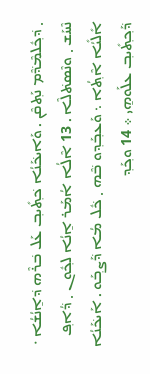܂ ܕ݁ܟ݂ܽܠܡܶܕ݁ܶܡ ܢܰܬ݂ܩܶܢ . ܘܰܐܝܟ݁ܰܢܳܐ ܟ݁ܬ݂ܺܝܒ݂ ܥܰܠ ܒ݁ܪܶܗ ܕ݁ܐ̱ܢܳܫܳܐ ܁ ܢܶܚܰܫ ܂ ܘܢܶܣܬ݁ܠܶܐ . 13 ܐܶܠܳܐ ܐܳܡܰܪ ܐ̱ܢܳܐ ܠܟ݂ܽܘܢ ܂ ܕ݁ܳܐܦ݂ ܐܺܠܺܝܳܐ ܐܶܬ݂ܳܐ ܆ ܘܰܥܒ݂ܰܕ݂ܘ ܒ݁ܶܗ ܂ ܟ݁ܽܠ ܡܳܐ ܕ݁ܰܨܒ݂ܰܘ . ܐܰܝܟ݁ܰܢܳܐ ܕ݁ܰܟ݂ܬ݂ܺܝܒ݂ ܥܠܰܘܗ̱ܝ ܀ 14 ܘܟ݂ܰܕ݂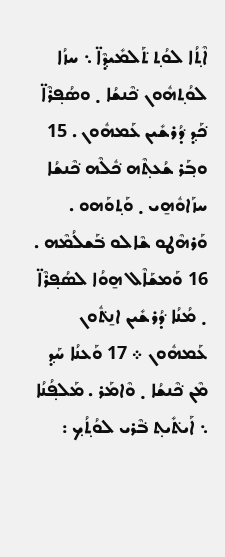ܐܶܬ݂ܳܐ ܠܘܳܬ݂ ܬ݁ܰܠܡܺܝܕ݂ܶܐ̈ ܆ ܚܙܳܐ ܠܘܳܬ݂ܗܽܘܢ ܟ݁ܶܢܫܳܐ ܂ ܘܣܳܦ݂ܪܶܐ̈ ܟ݁ܰܕ݂ ܕ݁ܳܪܫܺܝܢ ܥܰܡܗܽܘܢ . 15 ܘܒ݂ܰܪ ܫܳܥܬ݂ܶܗ ܟ݁ܽܠܶܗ ܟ݁ܶܢܫܳܐ ܚܙܰܐܘܽܗ̱ܝ ܂ ܘܰܬ݂ܘܰܗܘ . ܘܰܪܗܶܛܘ ܫܶܐܠܘ ܒ݁ܰܫܠܳܡܶܗ . 16 ܘܰܡܫܰܐܶܠ ܗ̱ܘܳܐ ܠܣܳܦ݂ܪܶܐ̈ ܂ ܡܳܢܳܐ ܕ݁ܳܪܫܺܝܢ ܐܢ̱ܬ݁ܽܘܢ ܥܰܡܗܽܘܢ ܀ 17 ܘܰܥܢܳܐ ܚܰܕ݂ ܡܶܢ ܟ݁ܶܢܫܳܐ ܂ ܘܶܐܡܰܪ . ܡܰܠܦ݂ܳܢܳܐ ܆ ܐܰܝܬ݁ܺܝܬ݂ ܒ݁ܶܪܝ ܠܘܳܬ݂ܳܟ݂ :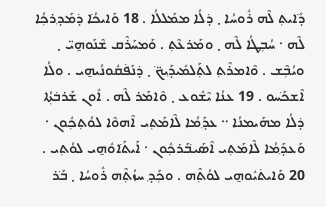ܕ݁ܺܐܝܬ݂ ܠܶܗ ܪܽܘܚܳܐ ܂ ܕ݁ܠܳܐ ܡܡܰܠܠܳܐ . 18 ܘܰܐܝܟ݁ܳܐ ܕ݁ܡܰܕ݂ܪܟ݂ܳܐ ܠܶܗ ܁ ܚܳܒ݂ܛܳܐ ܠܶܗ ܂ ܘܡܰܪܥܶܬ݂ . ܘܰܡܚܰܪܶܩ ܫܶܢܰܘܗ̱ܝ̈ ܂ ܘܝܳܒ݂ܶܫ . ܘܶܐܡܪܶܬ݂ ܠܬ݂ܰܠܡܺܝܕ݂ܰܝܟ݁̈ ܂ ܕ݁ܢܰܦ݁ܩܽܘܢܳܝܗ̱ܝ . ܘܠܳܐ ܐܶܫܟ݁ܰܚܘ . 19 ܥܢܳܐ ܝܶܫܽܘܥ ܂ ܘܶܐܡܰܪ ܠܶܗ . ܐܽܘܢ ܫܰܪܒ݁ܬ݂ܳܐ ܕ݁ܠܳܐ ܡܗܰܝܡܢܳܐ ܅ ܥܕ݂ܰܡܳܐ ܠܶܐܡܰܬ݂ܝ ܐܶܗܘܶܐ ܠܘܳܬ݂ܟ݂ܽܘܢ ܁ ܘܰܥܕ݂ܰܡܳܐ ܠܶܐܡܰܬ݂ܝ ܐܶܣܰܝܒ݁ܰܪܟ݂ܽܘܢ ܁ ܐܰܝܬ݁ܰܐܘܽܗ̱ܝ ܠܘܳܬ݂ܝ . 20 ܘܰܐܝܬ݁ܝܽܘܗ̱ܝ ܠܘܳܬ݂ܶܗ . ܘܟ݂ܰܕ݂ ܚܙܳܬ݂ܶܗ ܪܽܘܚܳܐ ܂ ܒ݁ܰܪ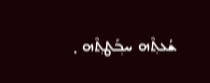ܫܳܥܬ݂ܶܗ ܚܒ݂ܰܛܬ݂ܶܗ ܂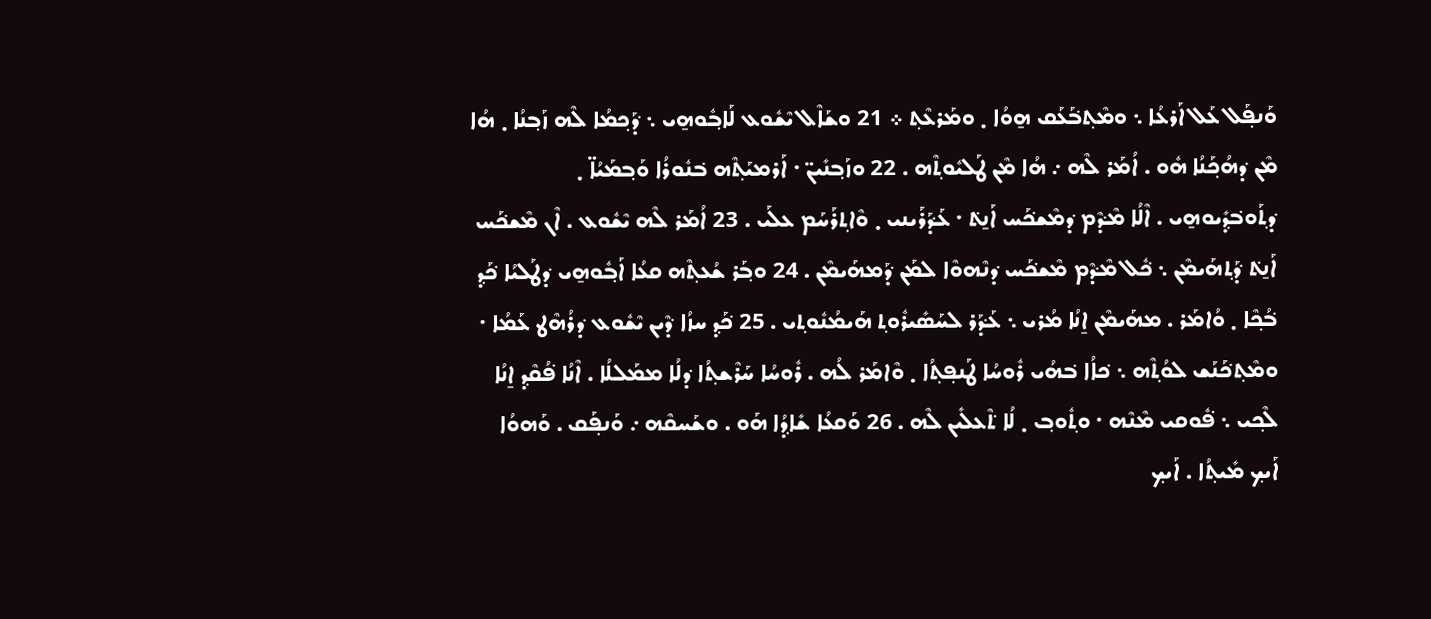ܘܰܢܦ݂ܰܠ ܥܰܠ ܐܰܪܥܳܐ ܆ ܘܡܶܬ݂ܒ݁ܰܥܰܩ ܗ̱ܘܳܐ ܂ ܘܡܰܪܥܶܬ݂ ܀ 21 ܘܫܰܐܶܠ ܝܶܫܽܘܥ ܠܰܐܒ݂ܽܘܗ̱ܝ ܆ ܕ݁ܰܟ݂ܡܳܐ ܠܶܗ ܙܰܒ݂ܢܳܐ ܂ ܗܳܐ ܡܶܢ ܕ݁ܗܳܟ݂ܰܢܳܐ ܗܽܘ . ܐܳܡܰܪ ܠܶܗ ܇ ܗܳܐ ܡܶܢ ܛܰܠܝܽܘܬ݂ܶܗ . 22 ܘܙܰܒ݂ܢܺܝܢ̈ ܁ ܐܰܪܡܝܰܬ݂ܶܗ ܒ݁ܢܽܘܪܳܐ ܘܰܒ݂ܡܰܝܳܐ̈ ܂ ܕ݁ܬ݂ܰܘܒ݁ܕ݂ܺܝܘܗ̱ܝ . ܐܶܠܳܐ ܡܶܕ݁ܶܡ ܕ݁ܡܶܫܟ݁ܰܚ ܐܰܢ̱ܬ݁ ܁ ܥܰܕ݁ܰܪܰܝܢܝ ܂ ܘܶܐܬ݂ܪܰܚܰܡ ܥܠܰܝ . 23 ܐܳܡܰܪ ܠܶܗ ܝܶܫܽܘܥ . ܐܶܢ ܡܶܫܟ݁ܰܚ ܐܰܢ̱ܬ݁ ܕ݁ܰܬ݂ܗܰܝܡܶܢ ܆ ܟ݁ܽܠ ܡܶܕ݁ܶܡ ܡܶܫܟ݁ܰܚ ܕ݁ܢܶܗܘܶܐ ܠܡܰܢ ܕ݁ܰܡܗܰܝܡܶܢ . 24 ܘܒ݂ܰܪ ܫܳܥܬ݂ܶܗ ܩܥܳܐ ܐܰܒ݂ܽܘܗ̱ܝ ܕ݁ܛܰܠܝܳܐ ܟ݁ܰܕ݂ ܒ݁ܳܟ݂ܶܐ ܂ ܘܳܐܡܰܪ . ܡܗܰܝܡܶܢ ܐ̱ܢܳܐ ܡܳܪܝ ܆ ܥܰܕ݁ܰܪ ܠܚܰܣܺܝܪܽܘܬ݂ ܗܰܝܡܳܢܽܘܬ݂ܝ . 25 ܟ݁ܰܕ݂ ܚܙܳܐ ܕ݁ܶܝܢ ܝܶܫܽܘܥ ܕ݁ܪܳܗܶܛ ܥܰܡܳܐ ܁ ܘܡܶܬ݂ܟ݁ܰܢܰܫ ܠܘܳܬ݂ܶܗ ܆ ܟ݁ܐܳܐ ܒ݁ܗܳܝ ܪܽܘܚܳܐ ܛܰܢܦ݂ܬ݂ܳܐ ܂ ܘܶܐܡܰܪ ܠܳܗ . ܪܽܘܚܳܐ ܚܰܪܶܫܬ݂ܳܐ ܕ݁ܠܳܐ ܡܡܰܠܠܳܐ . ܐܶܢܳܐ ܦ݁ܳܩܶܕ݂ ܐ̱ܢܳܐ ܠܶܟ݂ܝ ܆ ܦ݁ܽܘܩܝ ܡܶܢܶܗ ܁ ܘܬ݂ܽܘܒ݂ ܂ ܠܳܐ ܬ݁ܶܥܠܺܝܢ ܠܶܗ . 26 ܘܰܩܥܳܐ ܫܺܐܕ݂ܳܐ ܗܰܘ . ܘܫܰܚܩܶܗ ܇ ܘܰܢܦ݂ܰܩ . ܘܰܗܘܳܐ ܐܰܝܟ݂ ܡܺܝܬ݂ܳܐ . ܐܰܝܟ݂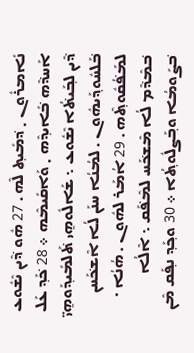ܢܺܐܡܪܽܘܢ ܂ ܕ݁ܡܺܝܬ݂ ܠܶܗ . 27 ܗܽܘ ܕ݁ܶܝܢ ܝܶܫܽܘܥ ܐܰܚܕ݁ܶܗ ܒ݁ܺܐܝܕ݂ܶܗ ܂ ܘܰܐܩܺܝܡܶܗ ܀ 28 ܟ݁ܰܕ݂ ܥܰܠ ܕ݁ܶܝܢ ܠܒ݂ܰܝܬ݁ܳܐ ܝܶܫܽܘܥ ܆ ܫܰܐܠܽܘܗ̱ܝ ܬ݁ܰܠܡܺܝܕ݂ܰܘܗ̱ܝ̈ ܒ݁ܰܠܚܽܘܕ݂ܰܝܗܽܘܢ . ܠܡܳܢܳܐ ܚܢܰܢ ܠܳܐ ܐܶܫܟ݁ܰܚܢ ܠܡܰܦ݁ܳܩܽܘܬ݂ܶܗ . 29 ܐܳܡܰܪ ܠܗܽܘܢ . ܗܳܢܳܐ ܁ ܒ݁ܡܶܕ݁ܶܡ ܠܳܐ ܡܶܫܟ݁ܰܚ ܠܡܶܦ݁ܰܩ ܆ ܐܶܠܳܐ ܒ݁ܨܰܘܡܳܐ ܘܒ݂ܰܨܠܽܘܬ݂ܳܐ ܀ 30 ܘܟ݂ܰܕ݂ ܢܦ݂ܰܩ ܡܶܢ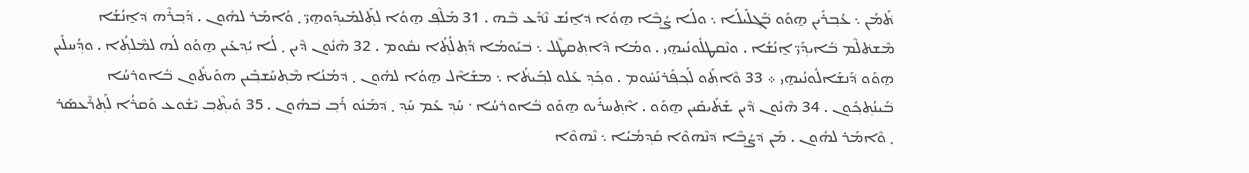ܬ݁ܰܡܳܢ ܆ ܥܳܒ݂ܪܺܝܢ ܗ̱ܘܰܘ ܒ݁ܰܓ݂ܠܺܝܠܳܐ ܆ ܘܠܳܐ ܨܳܒ݂ܶܐ ܗ̱ܘܳܐ ܕ݁ܐ̱ܢܳܫ ܢܶܕ݁ܰܥ ܒ݁ܶܗ . 31 ܡܰܠܶܦ݂ ܗ̱ܘܳܐ ܠܬ݂ܰܠܡܺܝܕ݂ܰܘܗ̱ܝ̈ ܂ ܘܳܐܡܰܪ ܠܗܽܘܢ . ܕ݁ܰܒ݂ܪܶܗ ܕ݁ܐ̱ܢܳܫܳܐ ܡܶܫܬ݁ܠܶܡ ܒ݁ܺܐܝܕ݂ܰܝ̈ ܐ̱ܢܳܫܳܐ . ܘܢܶܩܛܠܽܘܢܳܝܗ̱ܝ . ܘܡܳܐ ܕ݁ܶܐܬ݂ܩܛܶܠ ܆ ܒ݁ܝܰܘܡܳܐ ܕ݁ܰܬ݂ܠܳܬ݂ܳܐ ܢܩܽܘܡ . 32 ܗܶܢܽܘܢ ܕ݁ܶܝܢ ܂ ܠܳܐ ܝܳܕ݂ܥܺܝܢ ܗ̱ܘܰܘ ܠܳܗ ܠܡܶܠܬ݂ܳܐ . ܘܕ݂ܳܚܠܺܝܢ ܗ̱ܘܰܘ ܕ݁ܰܢܫܰܐܠܽܘܢܳܝܗ̱ܝ ܀ 33 ܘܶܐܬ݂ܰܘ ܠܰܟ݂ܦ݂ܰܪܢܰܚܽܘܡ . ܘܟ݂ܰܕ݂ ܥܰܠܘ ܠܒ݂ܰܝܬ݁ܳܐ ܆ ܡܫܰܐܶܠ ܗ̱ܘܳܐ ܠܗܽܘܢ ܂ ܕ݁ܡܳܢܳܐ ܡܶܬ݂ܚܰܫܒ݂ܺܝܢ ܗܘܰܝܬ݁ܽܘܢ ܒ݁ܽܐܘܪܚܳܐ ܒ݁ܰܝܢܳܬ݂ܟ݂ܽܘܢ . 34 ܗܶܢܽܘܢ ܕ݁ܶܝܢ ܫܰܬ݁ܺܝܩܺܝܢ ܗ̱ܘܰܘ . ܐܶܬ݂ܚܪܺܝܘ ܗ̱ܘܰܘ ܒ݁ܽܐܘܪܚܳܐ ܁ ܚܰܕ݂ ܥܰܡ ܚܰܕ݂ ܂ ܕ݁ܡܰܢܽܘ ܪܰܒ݂ ܒ݁ܗܽܘܢ . 35 ܘܺܝܬ݂ܶܒ݂ ܝܶܫܽܘܥ ܘܰܩܪܳܐ ܠܰܬ݂ܪܶܥܣܰܪ ܂ ܘܶܐܡܰܪ ܠܗܽܘܢ . ܡܰܢ ܕ݁ܨܳܒ݂ܶܐ ܕ݁ܢܶܗܘܶܐ ܩܰܕ݂ܡܳܝܳܐ ܆ ܢܶܗܘܶܐ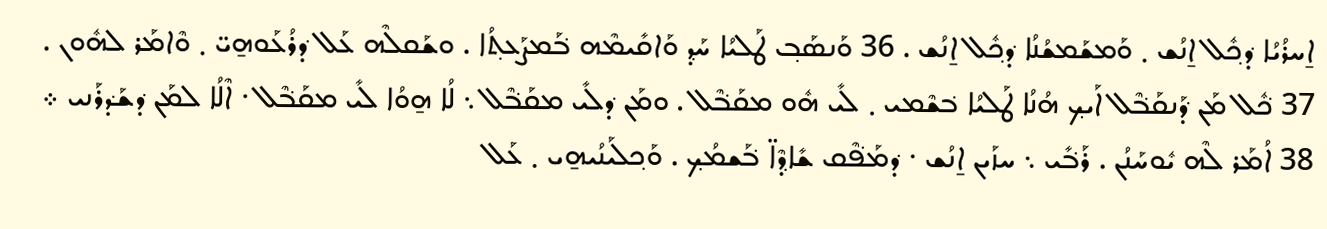ܐ̱ܚܪܳܝܳܐ ܕ݁ܟ݂ܽܠ ܐ̱ܢܳܫ ܂ ܘܰܡܫܰܡܫܳܢܳܐ ܕ݁ܟ݂ܽܠ ܐ̱ܢܳܫ . 36 ܘܰܢܣܰܒ݂ ܛܰܠܝܳܐ ܚܰܕ݂ ܘܰܐܩܺܝܡܶܗ ܒ݁ܰܡܨܰܥܬ݂ܳܐ . ܘܫܰܩܠܶܗ ܥܰܠ ܕ݁ܪܳܥܰܘܗ̱ܝ̈ ܂ ܘܶܐܡܰܪ ܠܗܽܘܢ . 37 ܟ݁ܽܠ ܡܰܢ ܕ݁ܰܢܩܰܒ݁ܶܠ ܐܰܝܟ݂ ܗܳܢܳܐ ܛܰܠܝܳܐ ܒ݁ܫܶܡܝ ܂ ܠܺܝ ܗܽܘ ܡܩܰܒ݁ܶܠ . ܘܡܰܢ ܕ݁ܠܺܝ ܡܩܰܒ݁ܶܠ ܆ ܠܳܐ ܗ̱ܘܳܐ ܠܺܝ ܡܩܰܒ݁ܶܠ ܁ ܐܶܠܳܐ ܠܡܰܢ ܕ݁ܫܰܕ݁ܪܰܢܝ ܀ 38 ܐܳܡܰܪ ܠܶܗ ܝܽܘܚܰܢܳܢ . ܪܰܒ݁ܺܝ ܆ ܚܙܰܝܢ ܐ̱ܢܳܫ ܁ ܕ݁ܡܰܦ݁ܶܩ ܫܺܐܕ݂ܶܐ̈ ܒ݁ܰܫܡܳܟ݂ . ܘܰܟ݂ܠܰܝܢܳܝܗ̱ܝ ܂ ܥܰܠ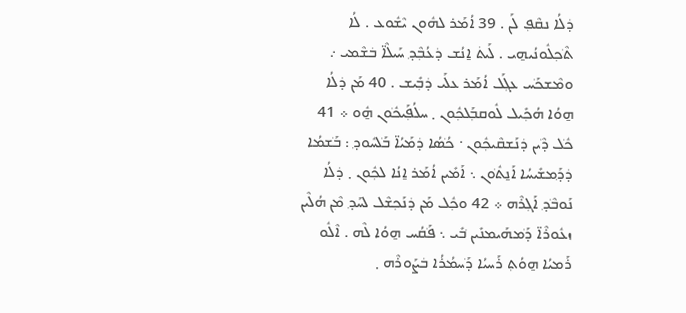ܕ݁ܠܳܐ ܢܩܶܦ݂ ܠܰܢ . 39 ܐܳܡܰܪ ܠܗܽܘܢ ܝܶܫܽܘܥ . ܠܳܐ ܬ݁ܶܟ݂ܠܽܘܢܳܝܗ̱ܝ . ܠܰܝܬ݁ ܐ̱ܢܳܫ ܕ݁ܥܳܒ݂ܶܕ݂ ܚܰܝܠܶܐ̈ ܒ݁ܫܶܡܝ ܇ ܘܡܶܫܟ݁ܰܚ ܥܓ݂ܰܠ ܐܳܡܰܪ ܥܠܰܝ ܕ݁ܒ݂ܺܝܫ . 40 ܡܰܢ ܕ݁ܠܳܐ ܗ̱ܘܳܐ ܗܳܟ݂ܺܝܠ ܠܽܘܩܒ݂ܰܠܟ݂ܽܘܢ ܂ ܚܠܳܦ݂ܰܝܟ݁ܽܘܢ ܗ̱ܽܘ ܀ 41 ܟ݁ܽܠ ܕ݁ܶܝܢ ܕ݁ܢܰܫܩܶܝܟ݂ܽܘܢ ܁ ܟ݁ܳܣܳܐ ܕ݁ܡܰܝܳܐ̈ ܒ݁ܰܠܚܽܘܕ݂ : ܒ݁ܰܫܡܳܐ ܕ݁ܕ݂ܰܡܫܺܝܚܳܐ ܐܰܢ̱ܬ݁ܽܘܢ ܆ ܐܰܡܺܝܢ ܐܳܡܰܪ ܐ̱ܢܳܐ ܠܟ݂ܽܘܢ ܂ ܕ݁ܠܳܐ ܢܰܘܒ݁ܶܕ݂ ܐܰܓ݂ܪܶܗ ܀ 42 ܘܟ݂ܽܠ ܡܰܢ ܕ݁ܢܰܟ݂ܫܶܠ ܠܚܰܕ݂ ܡܶܢ ܗܳܠܶܝܢ ܙܥܽܘܪܶܐ̈ ܕ݁ܰܡܗܰܝܡܢܺܝܢ ܒ݁ܺܝ ܆ ܦ݁ܰܩܳܚ ܗ̱ܘܳܐ ܠܶܗ . ܐܶܠܽܘ ܪܰܡܝܳܐ ܗ̱ܘܳܬ݂ ܪܰܚܝܳܐ ܕ݁ܰܚܡܳܪܳܐ ܒ݁ܨܰܘܪܶܗ ܂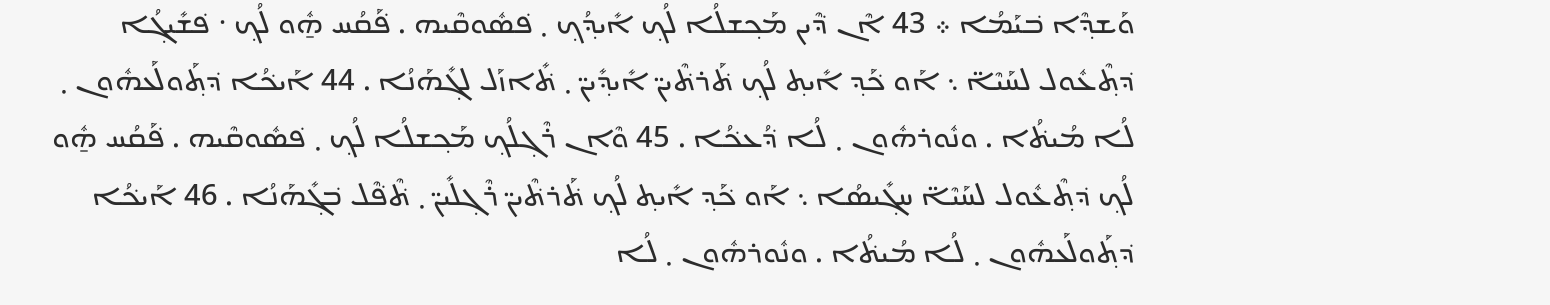ܘܰܫܕ݂ܶܐ ܒ݁ܝܰܡܳܐ ܀ 43 ܐܶܢ ܕ݁ܶܝܢ ܡܰܟ݂ܫܠܳܐ ܠܳܟ݂ ܐܺܝܕ݂ܳܟ݂ ܂ ܦ݁ܣܽܘܩܶܝܗ . ܦ݁ܰܩܳܚ ܗ̱ܽܘ ܠܳܟ݂ ܁ ܦ݁ܫܺܝܓ݂ܳܐ ܕ݁ܬ݂ܶܥܽܘܠ ܠܚܰܝܶܐ̈ ܆ ܐܰܘ ܟ݁ܰܕ݂ ܐܺܝܬ݂ ܠܳܟ݂ ܬ݁ܰܪܬ݁ܶܝܢ̈ ܐܺܝܕ݂ܺܝܢ̈ ܂ ܬ݁ܺܐܙܰܠ ܠܓ݂ܺܗܰܢܳܐ . 44 ܐܰܝܟ݁ܳܐ ܕ݁ܬ݂ܰܘܠܰܥܗܽܘܢ ܂ ܠܳܐ ܡܳܝܬ݁ܳܐ . ܘܢܽܘܪܗܽܘܢ ܂ ܠܳܐ ܕ݁ܳܥܟ݁ܳܐ . 45 ܘܶܐܢ ܪܶܓ݂ܠܳܟ݂ ܡܰܟ݂ܫܠܳܐ ܠܳܟ݂ ܂ ܦ݁ܣܽܘܩܶܝܗ . ܦ݁ܰܩܳܚ ܗ̱ܽܘ ܠܳܟ݂ ܕ݁ܬ݂ܶܥܽܘܠ ܠܚܰܝܶܐ̈ ܚܓ݂ܺܝܣܳܐ ܆ ܐܰܘ ܟ݁ܰܕ݂ ܐܺܝܬ݂ ܠܳܟ݂ ܬ݁ܰܪܬ݁ܶܝܢ̈ ܪܶܓ݂ܠܺܝܢ̈ ܂ ܬ݁ܶܦ݁ܶܠ ܒ݁ܓ݂ܺܗܰܢܳܐ . 46 ܐܰܝܟ݁ܳܐ ܕ݁ܬ݂ܰܘܠܰܥܗܽܘܢ ܂ ܠܳܐ ܡܳܝܬ݁ܳܐ . ܘܢܽܘܪܗܽܘܢ ܂ ܠܳܐ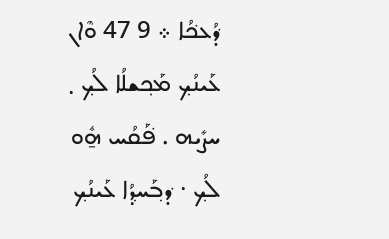ܕ݁ܳܥܟ݁ܳܐ ܀ 9 47 ܘܶܐܢ ܥܰܝܢܳܟ݂ ܡܰܟ݂ܫܠܳܐ ܠܳܟ݂ ܂ ܚܨܺܝܗ . ܦ݁ܰܩܳܚ ܗ̱ܽܘ ܠܳܟ݂ ܁ ܕ݁ܒ݂ܰܚܕ݂ܳܐ ܥܰܝܢܳܟ݂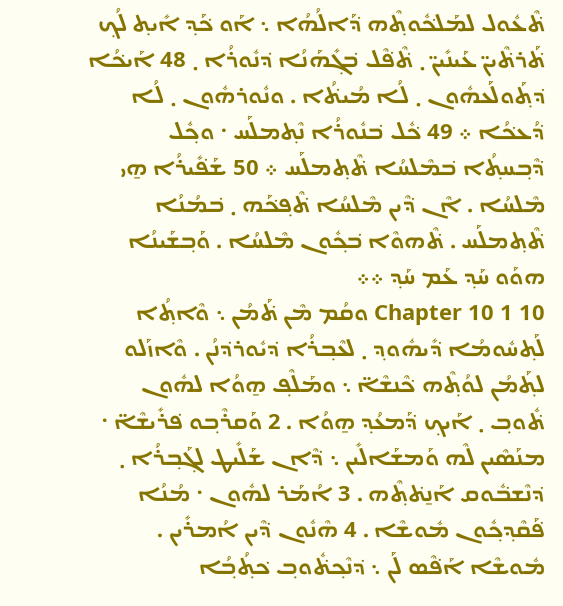ܬ݁ܶܥܽܘܠ ܠܡܰܠܟ݁ܽܘܬ݂ܶܗ ܕ݁ܰܐܠܳܗܳܐ ܆ ܐܰܘ ܟ݁ܰܕ݂ ܐܺܝܬ݂ ܠܳܟ݂ ܬ݁ܰܪܬ݁ܶܝܢ̈ ܥܰܝܢܺܝܢ̈ ܂ ܬ݁ܶܦ݁ܶܠ ܒ݁ܓ݂ܺܗܰܢܳܐ ܕ݁ܢܽܘܪܳܐ ܂ 48 ܐܰܝܟ݁ܳܐ ܕ݁ܬ݂ܰܘܠܰܥܗܽܘܢ ܂ ܠܳܐ ܡܳܝܬ݁ܳܐ . ܘܢܽܘܪܗܽܘܢ ܂ ܠܳܐ ܕ݁ܳܥܟ݁ܳܐ ܀ 49 ܟ݁ܽܠ ܒ݁ܢܽܘܪܳܐ ܢܶܬ݂ܡܠܰܚ ܁ ܘܟ݂ܽܠ ܕ݁ܶܒ݂ܚܬ݂ܳܐ ܒ݁ܡܶܠܚܳܐ ܬ݁ܶܬ݂ܡܠܰܚ ܀ 50 ܫܰܦ݁ܺܝܪܳܐ ܗ̱ܝ ܡܶܠܚܳܐ . ܐܶܢ ܕ݁ܶܝܢ ܡܶܠܚܳܐ ܬ݁ܶܦ݂ܟ݁ܰܗ ܂ ܒ݁ܡܳܢܳܐ ܬ݁ܶܬ݂ܡܠܰܚ . ܬ݁ܶܗܘܶܐ ܒ݁ܟ݂ܽܘܢ ܡܶܠܚܳܐ . ܘܰܒ݂ܫܰܝܢܳܐ ܗܘܰܘ ܚܰܕ݂ ܥܰܡ ܚܰܕ݂ ܀܀
10 Chapter 10 1 ܘܩܳܡ ܡܶܢ ܬ݁ܰܡܳܢ ܆ ܘܶܐܬ݂ܳܐ ܠܰܬ݂ܚܽܘܡܳܐ ܕ݁ܺܝܗܽܘܕ݂ ܂ ܠܥܶܒ݂ܪܳܐ ܕ݁ܝܽܘܪܕ݁ܢܳܢ . ܘܶܐܙܰܠܘ ܠܬ݂ܰܡܳܢ ܠܘܳܬ݂ܶܗ ܟ݁ܶܢܫܶܐ̈ ܆ ܘܡܰܠܶܦ݂ ܗ̱ܘܳܐ ܠܗܽܘܢ ܬ݁ܽܘܒ݂ ܂ ܐܰܝܟ݂ ܕ݁ܰܡܥܳܕ݂ ܗ̱ܘܳܐ . 2 ܘܰܩܪܶܒ݂ܘ ܦ݁ܪܺܝܫܶܐ̈ ܁ ܡܢܰܣܶܝܢ ܠܶܗ ܘܰܡܫܰܐܠܺܝܢ ܆ ܕ݁ܶܐܢ ܫܰܠܺܝܛ ܠܓ݂ܰܒ݂ܪܳܐ ܂ ܕ݁ܢܶܫܒ݁ܽܘܩ ܐܰܢ̱ܬ݁ܬ݂ܶܗ . 3 ܐܳܡܰܪ ܠܗܽܘܢ ܁ ܡܳܢܳܐ ܦ݁ܰܩܶܕ݂ܟ݂ܽܘܢ ܡܽܘܫܶܐ . 4 ܗܶܢܽܘܢ ܕ݁ܶܝܢ ܐܳܡܪܺܝܢ . ܡܽܘܫܶܐ ܐܰܦ݁ܶܣ ܠܰܢ ܆ ܕ݁ܢܶܟ݂ܬ݁ܽܘܒ݂ ܟ݁ܬ݂ܳܒ݂ܳܐ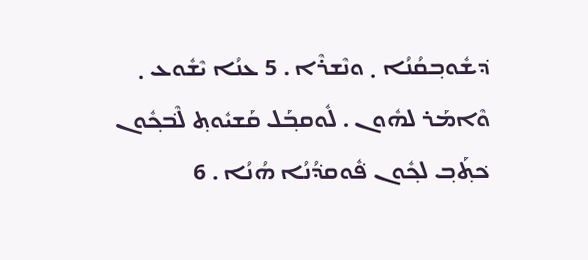ܕ݁ܫܽܘܒ݂ܩܳܢܳܐ ܂ ܘܢܶܫܪܶܐ . 5 ܥܢܳܐ ܝܶܫܽܘܥ ܂ ܘܶܐܡܰܪ ܠܗܽܘܢ . ܠܽܘܩܒ݂ܰܠ ܩܰܫܝܽܘܬ݂ ܠܶܒ݁ܟ݂ܽܘܢ ܟ݁ܬ݂ܰܒ݂ ܠܟ݂ܽܘܢ ܦ݁ܽܘܩܕ݁ܳܢܳܐ ܗܳܢܳܐ . 6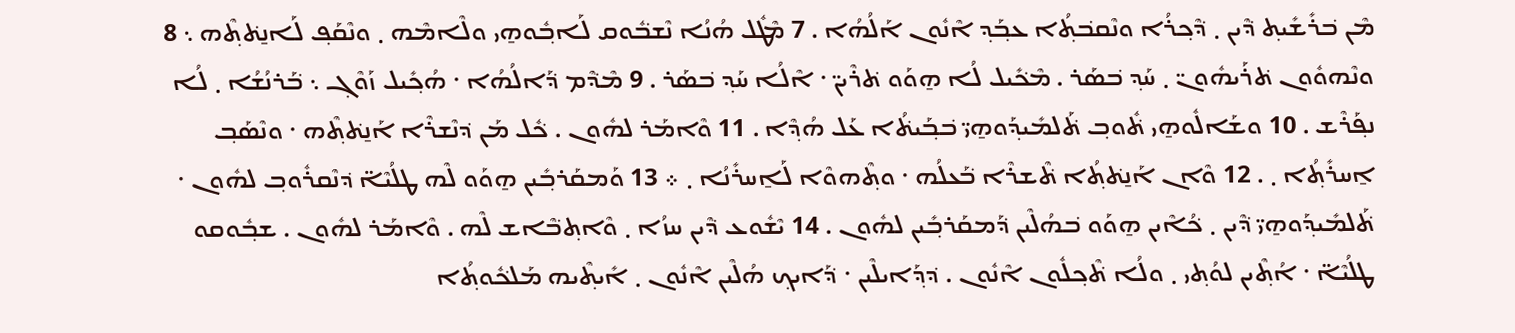ܡܶܢ ܒ݁ܪܺܫܺܝܬ݂ ܕ݁ܶܝܢ ܂ ܕ݁ܶܟ݂ܪܳܐ ܘܢܶܩܒ݁ܬ݂ܳܐ ܥܒ݂ܰܕ݂ ܐܶܢܽܘܢ ܐܰܠܳܗܳܐ . 7 ܡܶܛܽܠ ܗܳܢܳܐ ܢܶܫܒ݁ܽܘܩ ܠܰܐܒ݂ܽܘܗ̱ܝ ܘܠܶܐܡܶܗ ܂ ܘܢܶܩܰܦ݂ ܠܰܐܢ̱ܬ݁ܬ݂ܶܗ ܆ 8 ܘܢܶܗܘܽܘܢ ܬ݁ܪܰܝܗܽܘܢ̈ ܂ ܚܰܕ݂ ܒ݁ܣܰܪ . ܡܶܟ݁ܺܝܠ ܠܳܐ ܗ̱ܘܰܘ ܬ݁ܪܶܝܢ̈ ܁ ܐܶܠܳܐ ܚܰܕ݂ ܒ݁ܣܰܪ . 9 ܡܶܕ݁ܶܡ ܕ݁ܰܐܠܳܗܳܐ ܁ ܗܳܟ݂ܺܝܠ ܙܰܘܶܓ݂ ܆ ܒ݁ܰܪܢܳܫܳܐ ܂ ܠܳܐ ܢܦ݂ܰܪܶܫ . 10 ܘܫܰܐܠܽܘܗ̱ܝ ܬ݁ܽܘܒ݂ ܬ݁ܰܠܡܺܝܕ݂ܰܘܗ̱ܝ̈ ܒ݁ܒ݂ܰܝܬ݁ܳܐ ܥܰܠ ܗܳܕ݂ܶܐ . 11 ܘܶܐܡܰܪ ܠܗܽܘܢ . ܟ݁ܽܠ ܡܰܢ ܕ݁ܢܶܫܪܶܐ ܐܰܢ̱ܬ݁ܬ݂ܶܗ ܁ ܘܢܶܣܰܒ݂ ܐ̱ܚܪܺܬ݂ܳܐ ܂ . 12 ܘܶܐܢ ܐܰܢ̱ܬ݁ܬ݂ܳܐ ܬ݁ܶܫܪܶܐ ܒ݁ܰܥܠܳܗ ܁ ܘܬ݂ܶܗܘܶܐ ܠܰܐ̱ܚܪܺܢܳܐ ܂ ܀ 13 ܘܰܡܩܰܪܒ݂ܺܝܢ ܗ̱ܘܰܘ ܠܶܗ ܛܠܳܝܶܐ̈ ܕ݁ܢܶܩܪܽܘܒ݂ ܠܗܽܘܢ ܁ ܬ݁ܰܠܡܺܝܕ݂ܰܘܗ̱ܝ̈ ܕ݁ܶܝܢ ܂ ܟ݁ܳܐܶܝܢ ܗ̱ܘܰܘ ܒ݁ܗܳܠܶܝܢ ܕ݁ܰܡܩܰܪܒ݂ܺܝܢ ܠܗܽܘܢ . 14 ܝܶܫܽܘܥ ܕ݁ܶܝܢ ܚܙܳܐ ܂ ܘܶܐܬ݂ܒ݁ܶܐܫ ܠܶܗ . ܘܶܐܡܰܪ ܠܗܽܘܢ . ܫܒ݂ܽܘܩܘ ܛܠܳܝܶܐ̈ ܁ ܐܳܬ݂ܶܝܢ ܠܘܳܬ݂ܝ ܂ ܘܠܳܐ ܬ݁ܶܟ݂ܠܽܘܢ ܐܶܢܽܘܢ . ܕ݁ܕ݂ܰܐܝܠܶܝܢ ܁ ܕ݁ܰܐܝܟ݂ ܗܳܠܶܝܢ ܐܶܢܽܘܢ ܂ ܐܺܝܬ݂ܶܝܗ ܡܰܠܟ݁ܽܘܬ݂ܳܐ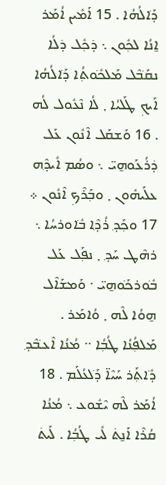ܕ݁ܰܐܠܳܗܳܐ . 15 ܐܰܡܺܝܢ ܐܳܡܰܪ ܐ̱ܢܳܐ ܠܟ݂ܽܘܢ ܆ ܕ݁ܟ݂ܽܠ ܕ݁ܠܳܐ ܢܩܰܒ݁ܶܠ ܡܰܠܟ݁ܽܘܬ݂ܳܐ ܕ݁ܰܐܠܳܗܳܐ ܐܰܝܟ݂ ܛܰܠܝܳܐ ܂ ܠܳܐ ܢܶܥܽܘܠ ܠܳܗ . 16 ܘܰܫܩܰܠ ܐܶܢܽܘܢ ܥܰܠ ܕ݁ܪܳܥܰܘܗ̱ܝ̈ ܆ ܘܣܳܡ ܐܺܝܕ݂ܶܗ ܥܠܰܝܗܽܘܢ ܂ ܘܒ݂ܰܪܶܟ݂ ܐܶܢܽܘܢ ܀ 17 ܘܟ݂ܰܕ݂ ܪܳܕ݂ܶܐ ܒ݁ܽܐܘܪܚܳܐ ܆ ܪܗܶܛ ܚܰܕ݂ ܂ ܢܦ݂ܰܠ ܥܰܠ ܒ݁ܽܘܪܟ݁ܰܘܗ̱ܝ̈ ܁ ܘܰܡܫܰܐܶܠ ܗ̱ܘܳܐ ܠܶܗ ܂ ܘܳܐܡܰܪ . ܡܰܠܦ݂ܳܢܳܐ ܛܳܒ݂ܳܐ ܅ ܡܳܢܳܐ ܐܶܥܒ݁ܶܕ݂ ܕ݁ܺܐܬ݂ܰܪ ܚܰܝܶܐ̈ ܕ݁ܰܠܥܳܠܰܡ . 18 ܐܳܡܰܪ ܠܶܗ ܝܶܫܽܘܥ ܆ ܡܳܢܳܐ ܩܳܪܶܐ ܐܰܢ̱ܬ݁ ܠܺܝ ܛܳܒ݂ܳܐ . ܠܰܝܬ݁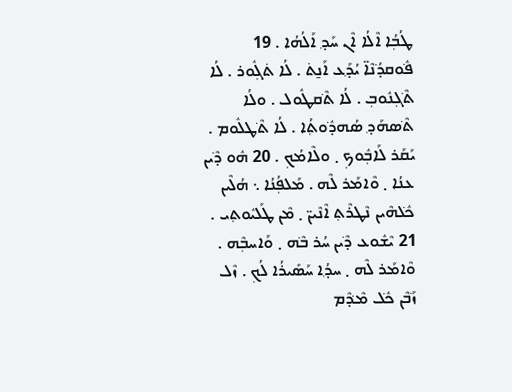ܛܳܒ݂ܳܐ ܐܶܠܳܐ ܐܶܢ ܚܰܕ݂ ܐܰܠܳܗܳܐ . 19 ܦ݁ܽܘܩܕ݁ܳܢܶܐ̈ ܝܳܕ݂ܰܥ ܐܰܢ̱ܬ݁ . ܠܳܐ ܬ݁ܓ݂ܽܘܪ . ܠܳܐ ܬ݁ܶܓ݂ܢܽܘܒ݂ . ܠܳܐ ܬ݁ܶܩܛܽܘܠ . ܘܠܳܐ ܬ݁ܶܣܗܰܕ݂ ܣܳܗܕ݁ܽܘܬ݂ܳܐ . ܠܳܐ ܬ݁ܶܛܠܽܘܡ . ܝܰܩܰܪ ܠܰܐܒ݂ܽܘܟ݂ ܂ ܘܠܶܐܡܳܟ݂ . 20 ܗܽܘ ܕ݁ܶܝܢ ܥܢܳܐ ܂ ܘܶܐܡܰܪ ܠܶܗ . ܡܰܠܦ݂ܳܢܳܐ ܆ ܗܳܠܶܝܢ ܟ݁ܽܠܗܶܝܢ ܢܶܛܪܶܬ݂ ܐܶܢܶܝܢ̈ ܂ ܡܶܢ ܛܰܠܝܽܘܬ݂ܝ . 21 ܝܶܫܽܘܥ ܕ݁ܶܝܢ ܚܳܪ ܒ݁ܶܗ ܂ ܘܰܐܚܒ݂ܶܗ . ܘܶܐܡܰܪ ܠܶܗ ܂ ܚܕ݂ܳܐ ܚܰܣܺܝܪܳܐ ܠܳܟ݂ . ܙܶܠ ܙܰܒ݁ܶܢ ܟ݁ܽܠ ܡܶܕ݁ܶܡ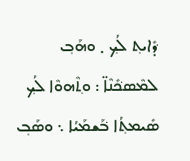ܕ݁ܺܐܝܬ݂ ܠܳܟ݂ ܂ ܘܗܰܒ݂ ܠܡܶܣܟ݁ܺܢܶܐ̈ : ܘܬ݂ܶܗܘܶܐ ܠܳܟ݂ ܣܺܝܡܬ݂ܳܐ ܒ݁ܰܫܡܰܝܳܐ ܆ ܘܣܰܒ݂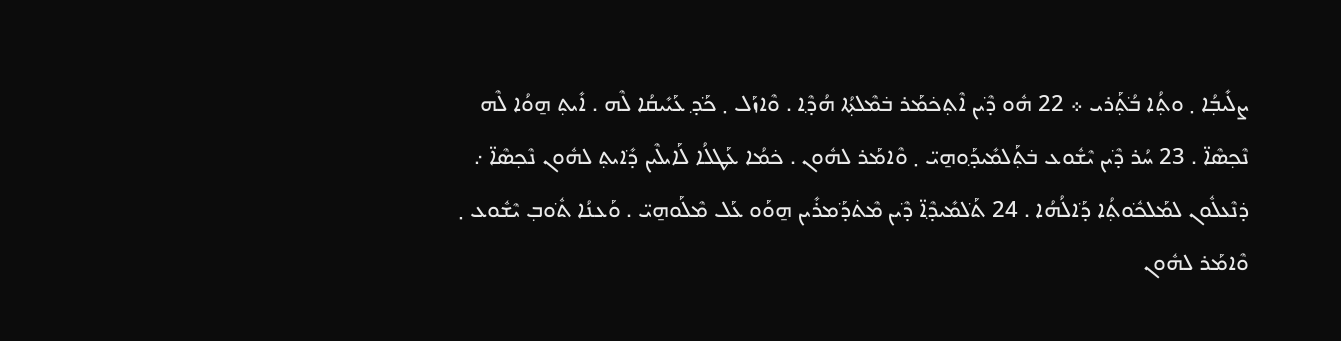ܨܠܺܝܒ݂ܳܐ ܂ ܘܬ݂ܳܐ ܒ݁ܳܬ݂ܰܪܝ ܀ 22 ܗܽܘ ܕ݁ܶܝܢ ܐܶܬ݂ܟ݁ܡܰܪ ܒ݁ܡܶܠܬ݂ܳܐ ܗܳܕ݂ܶܐ . ܘܶܐܙܰܠ ܂ ܟ݁ܰܕ݂ ܥܰܝܺܝܩܳܐ ܠܶܗ . ܐܺܝܬ݂ ܗ̱ܘܳܐ ܠܶܗ ܢܶܟ݂ܣܶܐ̈ . 23 ܚܳܪ ܕ݁ܶܝܢ ܝܶܫܽܘܥ ܒ݁ܬ݂ܰܠܡܺܝܕ݂ܰܘܗ̱ܝ̈ ܂ ܘܶܐܡܰܪ ܠܗܽܘܢ . ܟ݁ܡܳܐ ܥܰܛܠܳܐ ܠܰܐܝܠܶܝܢ ܕ݁ܺܐܝܬ݂ ܠܗܽܘܢ ܢܶܟ݂ܣܶܐ̈ ܇ ܕ݁ܢܶܥܠܽܘܢ ܠܡܰܠܟ݁ܽܘܬ݂ܳܐ ܕ݁ܰܐܠܳܗܳܐ . 24 ܬ݁ܰܠܡܺܝܕ݂ܶܐ̈ ܕ݁ܶܝܢ ܡܶܬ݁ܕ݁ܰܡܪܺܝܢ ܗ̱ܘܰܘ ܥܰܠ ܡܶܠܰܘܗ̱ܝ̈ . ܘܰܥܢܳܐ ܬ݁ܽܘܒ݂ ܝܶܫܽܘܥ ܂ ܘܶܐܡܰܪ ܠܗܽܘܢ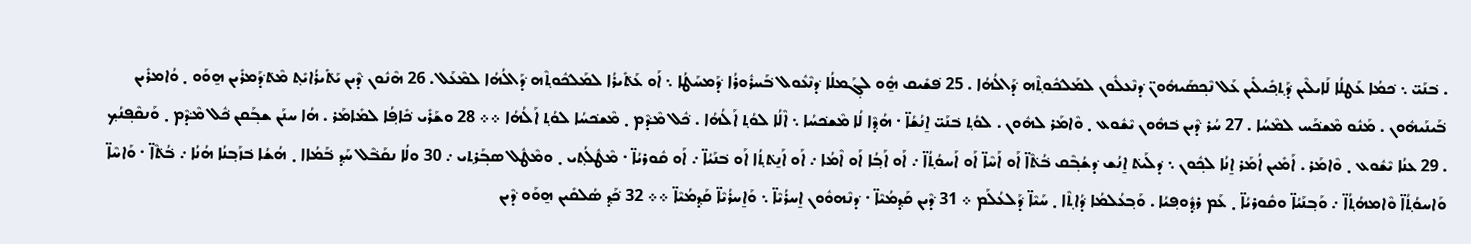. ܒ݁ܢܰܝ̈ ܆ ܟ݁ܡܳܐ ܥܰܛܠܳܐ ܠܰܐܝܠܶܝܢ ܕ݁ܰܬ݂ܟ݂ܺܝܠܺܝܢ ܥܰܠ ܢܶܟ݂ܣܰܝܗܽܘܢ̈ ܕ݁ܢܶܥܠܽܘܢ ܠܡܰܠܟ݁ܽܘܬ݂ܶܗ ܕ݁ܰܐܠܳܗܳܐ . 25 ܦ݁ܫܺܝܩ ܗ̱ܽܘ ܠܓ݂ܰܡܠܳܐ ܕ݁ܢܶܥܽܘܠ ܒ݁ܰܚܪܽܘܪܳܐ ܕ݁ܰܡܚܰܛܳܐ ܆ ܐܰܘ ܥܰܬ݁ܺܝܪܳܐ ܠܡܰܠܟ݁ܽܘܬ݂ܶܗ ܕ݁ܰܐܠܳܗܳܐ ܠܡܶܥܰܠ . 26 ܗܶܢܽܘܢ ܕ݁ܶܝܢ ܝܰܬ݁ܺܝܪܳܐܝܺܬ݂ ܡܶܬ݁ܕ݁ܰܡܪܺܝܢ ܗ̱ܘܰܘ ܂ ܘܳܐܡܪܺܝܢ ܒ݁ܰܝܢܰܝܗܽܘܢ . ܡܰܢܽܘ ܡܶܫܟ݁ܰܚ ܠܡܶܚܳܐ . 27 ܚܳܪ ܕ݁ܶܝܢ ܒ݁ܗܽܘܢ ܝܶܫܽܘܥ ܂ ܘܶܐܡܰܪ ܠܗܽܘܢ . ܠܘܳܬ݂ ܒ݁ܢܰܝ̈ ܐ̱ܢܳܫܳܐ̈ ܁ ܗܳܕ݂ܶܐ ܠܳܐ ܡܶܫܟ݁ܚܳܐ ܆ ܐܶܠܳܐ ܠܘܳܬ݂ ܐܰܠܳܗܳܐ . ܟ݁ܽܠ ܡܶܕ݁ܶܡ ܂ ܡܶܫܟ݁ܚܳܐ ܠܘܳܬ݂ ܐܰܠܳܗܳܐ ܀܀ 28 ܘܫܰܪܺܝ ܟ݁ܺܐܦ݂ܳܐ ܠܡܺܐܡܰܪ . ܗܳܐ ܚܢܰܢ ܫܒ݂ܰܩܢ ܟ݁ܽܠ ܡܶܕ݁ܶܡ ܂ ܘܰܢܩܶܦ݂ܢܳܟ݂ . 29 ܥܢܳܐ ܝܶܫܽܘܥ ܂ ܘܶܐܡܰܪ . ܐܰܡܺܝܢ ܐܳܡܰܪ ܐ̱ܢܳܐ ܠܟ݂ܽܘܢ ܆ ܕ݁ܠܰܝܬ݁ ܐ̱ܢܳܫ ܕ݁ܫܳܒ݂ܶܩ ܒ݁ܳܬ݁ܶܐ̈ ܐܰܘ ܐܰܚܶܐ̈ ܐܰܘ ܐܰܚܘܳܬ݂ܳܐ̈ ܇ ܐܰܘ ܐܰܒ݂ܳܐ ܐܰܘ ܐܶܡܳܐ ܇ ܐܰܘ ܐܰܢ̱ܬ݁ܬ݂ܳܐ ܐܰܘ ܒ݁ܢܰܝܳܐ̈ ܇ ܐܰܘ ܩܽܘܪܝܳܐ̈ ܁ ܡܶܛܽܠܳܬ݂ܝ ܂ ܘܡܶܛܽܠ ܣܒ݂ܰܪܬ݂ܝ ܇ 30 ܘܠܳܐ ܢܩܰܒ݁ܶܠ ܚܰܕ݂ ܒ݁ܰܡܳܐܐ ܂ ܗܳܫܳܐ ܒ݁ܙܰܒ݂ܢܳܐ ܗܳܢܳܐ ܇ ܒ݁ܳܬ݁ܶܐ̈ ܁ ܘܰܐܚܶܐ̈ ܘܰܐܚܘܳܬ݂ܳܐ̈ ܘܶܐܡܗܳܬ݂ܳܐ̈ ܇ ܘܰܒ݂ܢܰܝܳܐ̈ ܘܩܽܘܪܝܳܐ̈ ܂ ܥܰܡ ܪܕ݂ܽܘܦ݂ܝܳܐ . ܘܰܒ݂ܥܳܠܡܳܐ ܕ݁ܳܐܬ݂ܶܐ ܂ ܚܰܝܶܐ̈ ܕ݁ܰܠܥܳܠܰܡ ܀ 31 ܕ݁ܶܝܢ ܩܰܕ݂ܡܳܝܶܐ̈ ܁ ܕ݁ܢܶܗܘܽܘܢ ܐ̱ܚܪܳܝܶܐ̈ ܆ ܘܰܐ̱ܚܪܳܝܶܐ̈ ܩܰܕ݂ܡܳܝܶܐ̈ ܀܀ 32 ܟ݁ܰܕ݂ ܣܳܠܩܺܝܢ ܗ̱ܘܰܘ ܕ݁ܶܝܢ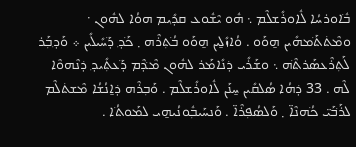ܒ݁ܽܐܘܪܚܳܐ ܠܽܐܘܪܺܫܠܶܡ ܆ ܗܽܘ ܝܶܫܽܘܥ ܩܕ݂ܺܝܡ ܗܘܳܐ ܠܗܽܘܢ ܁ ܘܡܶܬ݁ܬ݁ܰܡܗܺܝܢ ܗ̱ܘܰܘ . ܘܳܐܙܺܠ̱ܝܢ ܗ̱ܘܰܘ ܒ݁ܳܬ݂ܪܶܗ ܂ ܟ݁ܰܕ݂ ܕ݁ܰܚܺܝܠܺܝܢ ܀ ܘܰܕ݂ܒ݂ܰܪ ܠܰܬ݂ܪܶܥܣܰܪܬ݁ܶܗ ܆ ܘܫܰܪܺܝ ܕ݁ܢܺܐܡܰܪ ܠܗܽܘܢ ܡܶܕ݁ܶܡ ܕ݁ܰܥܬ݂ܺܝܕ݂ ܕ݁ܢܶܗܘܶܐ ܠܶܗ . 33 ܕ݁ܗܳܐ ܣܳܠܩܺܝܢ ܚ̱ܢܰܢ ܠܽܐܘܪܺܫܠܶܡ . ܘܰܒ݂ܪܶܗ ܕ݁ܐ̱ܢܳܫܳܐ ܡܶܫܬ݁ܠܶܡ ܠܪܰܒ݁ܰܝ̈ ܟ݁ܳܗܢܶܐ̈ ܂ ܘܰܠܣܳܦ݂ܪܶܐ̈ . ܘܰܢܚܰܝܒ݂ܽܘܢܳܝܗ̱ܝ ܠܡܰܘܬ݁ܳܐ .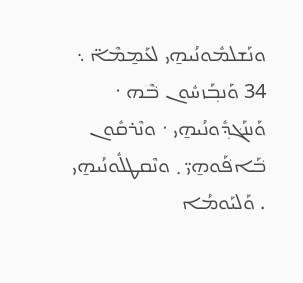ܘܢܰܫܠܡܽܘܢܳܝܗ̱ܝ ܠܥܰܡ̱ܡܶܐ̈ ܆ 34 ܘܰܢܒ݂ܰܙܚܽܘܢ ܒ݁ܶܗ ܁ ܘܰܢܢܰܓ݁ܕ݂ܽܘܢܳܝܗ̱ܝ ܁ ܘܢܶܪܩܽܘܢ ܒ݁ܰܐܦ݁ܰܘܗ̱ܝ̈ ܂ ܘܢܶܩܛܠܽܘܢܳܝܗ̱ܝ . ܘܰܠܝܰܘܡܳܐ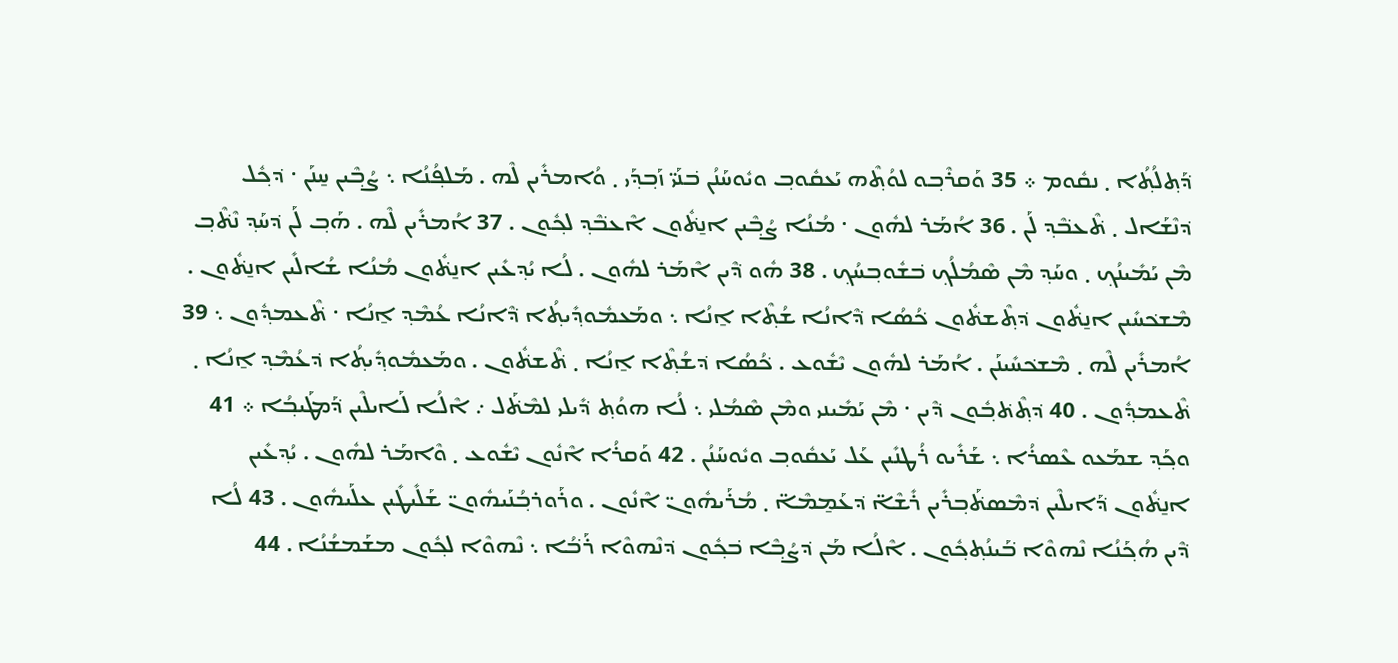ܕ݁ܰܬ݂ܠܳܬ݂ܳܐ ܂ ܢܩܽܘܡ ܀ 35 ܘܰܩܪܶܒ݂ܘ ܠܘܳܬ݂ܶܗ ܝܰܥܩܽܘܒ݂ ܘܝܽܘܚܰܢܳܢ ܒ݁ܢܰܝ̈ ܙܰܒ݂ܕ݂ܰܝ ܂ ܘܳܐܡܪܺܝܢ ܠܶܗ . ܡܰܠܦ݂ܳܢܳܐ ܆ ܨܳܒ݂ܶܝܢ ܚ̱ܢܰܢ ܁ ܕ݁ܟ݂ܽܠ ܕ݁ܢܶܫܰܐܠ ܂ ܬ݁ܶܥܒ݁ܶܕ݂ ܠܰܢ . 36 ܐܳܡܰܪ ܠܗܽܘܢ ܁ ܡܳܢܳܐ ܨܳܒ݂ܶܝܢ ܐܢ̱ܬ݁ܽܘܢ ܐܶܥܒ݁ܶܕ݂ ܠܟ݂ܽܘܢ . 37 ܐܳܡܪܺܝܢ ܠܶܗ . ܗܰܒ݂ ܠܰܢ ܕ݁ܚܰܕ݂ ܢܶܬ݁ܶܒ݂ ܡܶܢ ܝܰܡܺܝܢܳܟ݂ ܂ ܘܚܰܕ݂ ܡܶܢ ܣܶܡܳܠܳܟ݂ ܒ݁ܫܽܘܒ݂ܚܳܟ݂ . 38 ܗܽܘ ܕ݁ܶܝܢ ܐܶܡܰܪ ܠܗܽܘܢ . ܠܳܐ ܝܳܕ݂ܥܺܝܢ ܐܢ̱ܬ݁ܽܘܢ ܡܳܢܳܐ ܫܳܐܠܺܝܢ ܐܢ̱ܬ݁ܽܘܢ . ܡܶܫܟ݁ܚܺܝܢ ܐܢ̱ܬ݁ܽܘܢ ܕ݁ܬ݂ܶܫܬ݁ܽܘܢ ܟ݁ܳܣܳܐ ܕ݁ܶܐܢܳܐ ܫܳܬ݂ܶܐ ܐ̱ܢܳܐ ܆ ܘܡܰܥܡܽܘܕ݂ܺܝܬ݂ܳܐ ܕ݁ܶܐܢܳܐ ܥܳܡܶܕ݂ ܐ̱ܢܳܐ ܁ ܬ݁ܶܥܡܕ݂ܽܘܢ ܆ 39 ܐܳܡܪܺܝܢ ܠܶܗ ܂ ܡܶܫܟ݁ܚܺܝܢܰܢ . ܐܳܡܰܪ ܠܗܽܘܢ ܝܶܫܽܘܥ . ܟ݁ܳܣܳܐ ܕ݁ܫܳܬ݂ܶܐ ܐ̱ܢܳܐ ܂ ܬ݁ܶܫܬ݁ܽܘܢ . ܘܡܰܥܡܽܘܕ݂ܺܝܬ݂ܳܐ ܕ݁ܥܳܡܶܕ݂ ܐ̱ܢܳܐ ܂ ܬ݁ܶܥܡܕ݂ܽܘܢ . 40 ܕ݁ܬ݂ܶܬ݁ܒ݂ܽܘܢ ܕ݁ܶܝܢ ܁ ܡܶܢ ܝܰܡܺܝܢܝ ܘܡܶܢ ܣܶܡܳܠܝ ܆ ܠܳܐ ܗܘܳܬ݂ ܕ݁ܺܝܠܝ ܠܡܶܬ݁ܰܠ ܇ ܐܶܠܳܐ ܠܰܐܝܠܶܝܢ ܕ݁ܰܡܛܰܝܒ݂ܳܐ ܀ 41 ܘܟ݂ܰܕ݂ ܫܡܰܥܘ ܥܶܣܪܳܐ ܆ ܫܰܪܺܝܘ ܪܳܛܢܺܝܢ ܥܰܠ ܝܰܥܩܽܘܒ݂ ܘܝܽܘܚܰܢܳܢ . 42 ܘܰܩܪܳܐ ܐܶܢܽܘܢ ܝܶܫܽܘܥ ܂ ܘܶܐܡܰܪ ܠܗܽܘܢ . ܝܳܕ݂ܥܺܝܢ ܐܢ̱ܬ݁ܽܘܢ ܕ݁ܰܐܝܠܶܝܢ ܕ݁ܡܶܣܬ݁ܰܒ݂ܪܺܝܢ ܪܺܫܶܐ̈ ܕ݁ܥܰܡ̱ܡܶܐ̈ ܂ ܡܳܪܰܝܗܽܘܢ̈ ܐܶܢܽܘܢ . ܘܪܰܘܪܒ݂ܳܢܰܝܗܽܘܢ̈ ܫܰܠܺܝܛܺܝܢ ܥܠܰܝܗܽܘܢ . 43 ܠܳܐ ܕ݁ܶܝܢ ܗܳܟ݂ܰܢܳܐ ܢܶܗܘܶܐ ܒ݁ܰܝܢܳܬ݂ܟ݂ܽܘܢ . ܐܶܠܳܐ ܡܰܢ ܕ݁ܨܳܒ݂ܶܐ ܒ݁ܟ݂ܽܘܢ ܕ݁ܢܶܗܘܶܐ ܪܰܒ݁ܳܐ ܆ ܢܶܗܘܶܐ ܠܟ݂ܽܘܢ ܡܫܰܡܫܳܢܳܐ . 44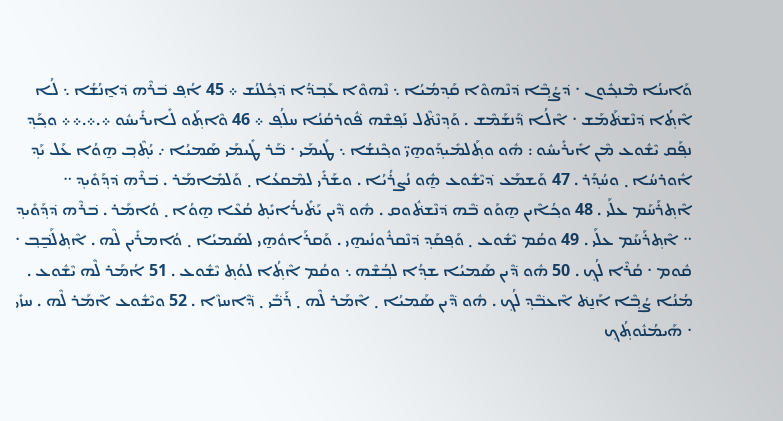ܘܰܐܝܢܳܐ ܡܶܢܟ݂ܽܘܢ ܁ ܕ݁ܨܳܒ݂ܶܐ ܕ݁ܢܶܗܘܶܐ ܩܰܕ݂ܡܳܝܳܐ ܆ ܢܶܗܘܶܐ ܥܰܒ݂ܕ݁ܳܐ ܕ݁ܟ݂ܽܠܢܳܫ ܀ 45 ܐܳܦ݂ ܒ݁ܪܶܗ ܕ݁ܐ̱ܢܳܫܳܐ ܆ ܠܳܐ ܐܶܬ݂ܳܐ ܕ݁ܢܶܫܬ݁ܰܡܰܫ ܁ ܐܶܠܳܐ ܕ݁ܰܢܫܰܡܶܫ . ܘܰܕ݂ܢܶܬ݁ܶܠ ܢܰܦ݂ܫܶܗ ܦ݁ܽܘܪܩܳܢܳܐ ܚܠܳܦ݂ ܀ 46 ܘܶܐܬ݂ܰܘ ܠܺܐܝܪܺܝܚܽܘ ܀.܀.܀܀ ܘܟ݂ܰܕ݂ ܢܦ݂ܰܩ ܝܶܫܽܘܥ ܡܶܢ ܐܺܝܪܺܝܚܽܘ : ܗܽܘ ܘܬ݂ܰܠܡܺܝܕ݂ܰܘܗ̱ܝ̈ ܘܟ݂ܶܢܫܳܐ ܆ ܛܺܝܡܰܝ ܁ ܒ݁ܰܪ ܛܺܝܡܰܝ ܣܰܡܝܳܐ ܇ ܝܳܬ݂ܶܒ݂ ܗ̱ܘܳܐ ܥܰܠ ܝܰܕ݂ ܐܽܘܪܚܳܐ ܂ ܘܚܳܕ݂ܰܪ . 47 ܘܰܫܡܰܥ ܕ݁ܝܶܫܽܘܥ ܗ̱ܽܘ ܢܳܨܪܳܝܳܐ . ܘܫܰܪܺܝ ܠܡܶܩܥܳܐ ܂ ܘܰܠܡܺܐܡܰܪ . ܒ݁ܪܶܗ ܕ݁ܕ݂ܰܘܺܝܕ݂ ܅ ܐܶܬ݂ܪܰܚܰܡ ܥܠܰܝ . 48 ܘܟ݂ܳܐܶܝܢ ܗ̱ܘܰܘ ܒ݁ܶܗ ܕ݁ܢܶܫܬ݁ܽܘܩ . ܗܽܘ ܕ݁ܶܝܢ ܝܰܬ݁ܺܝܪܳܐܝܺܬ݂ ܩܳܥܶܐ ܗ̱ܘܳܐ ܂ ܘܳܐܡܰܪ . ܒ݁ܪܶܗ ܕ݁ܕ݂ܰܘܺܝܕ݂ ܅ ܐܶܬ݂ܪܰܚܰܡ ܥܠܰܝ . 49 ܘܩܳܡ ܝܶܫܽܘܥ ܂ ܘܰܦ݂ܩܰܕ݂ ܕ݁ܢܶܩܪܽܘܢܳܝܗ̱ܝ . ܘܰܩܪܰܐܘܽܗ̱ܝ ܠܣܰܡܝܳܐ ܂ ܘܳܐܡܪܺܝܢ ܠܶܗ . ܐܶܬ݂ܠܰܒ̱݁ܒ݂ ܁ ܩܽܘܡ ܁ ܩܳܪܶܐ ܠܳܟ݂ . 50 ܗܽܘ ܕ݁ܶܝܢ ܣܰܡܝܳܐ ܫܕ݂ܳܐ ܠܒ݂ܳܫܶܗ ܆ ܘܩܳܡ ܐܶܬ݂ܳܐ ܠܘܳܬ݂ ܝܶܫܽܘܥ . 51 ܐܳܡܰܪ ܠܶܗ ܝܶܫܽܘܥ . ܡܳܢܳܐ ܨܳܒ݂ܶܐ ܐܰܢ̱ܬ݁ ܐܶܥܒ݁ܶܕ݂ ܠܳܟ݂ . ܗܽܘ ܕ݁ܶܝܢ ܣܰܡܝܳܐ ܂ ܐܶܡܰܪ ܠܶܗ ܂ ܪܰܒ݁ܺܝ ܂ ܕ݁ܶܐܚܙܶܐ . 52 ܘܝܶܫܽܘܥ ܐܶܡܰܪ ܠܶܗ . ܚܙܺܝ ܁ ܗܰܝܡܳܢܽܘܬ݂ܳܟ݂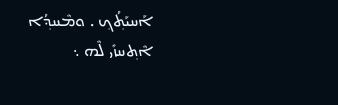ܐܰܚܝܰܬ݂ܳܟ݂ . ܘܡܶܚܕ݂ܳܐ ܐܶܬ݂ܚܙܺܝ ܠܶܗ ܆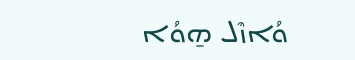ܘܳܐܙܶܠ ܗ̱ܘܳܐ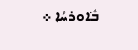ܒ݁ܽܐܘܪܚܳܐ ܀